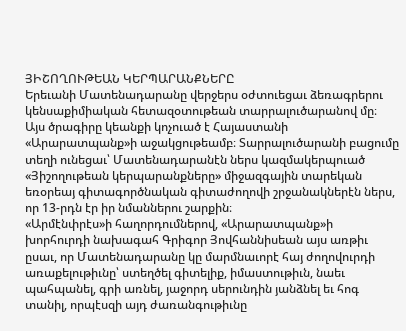ՅԻՇՈՂՈՒԹԵԱՆ ԿԵՐՊԱՐԱՆՔՆԵՐԸ
Երեւանի Մատենադարանը վերջերս օժտուեցաւ ձեռագրերու կենսաքիմիական հետազօտութեան տարրալուծարանով մը։ Այս ծրագիրը կեանքի կոչուած է Հայաստանի «Արարատպանք»ի աջակցութեամբ։ Տարրալուծարանի բացումը տեղի ունեցաւ՝ Մատենադարանէն ներս կազմակերպուած «Յիշողութեան կերպարանքները» միջազգային տարեկան եռօրեայ գիտագործնական գիտաժողովի շրջանակներէն ներս, որ 13-րդն էր իր նմաններու շարքին։
«Արմէնփրէս»ի հաղորդումներով, «Արարատպանք»ի խորհուրդի նախագահ Գրիգոր Յովհաննիսեան այս առթիւ ըսաւ, որ Մատենադարանը կը մարմնաւորէ հայ ժողովուրդի առաքելութիւնը՝ ստեղծել գիտելիք, իմաստութիւն, նաեւ պահպանել, գրի առնել, յաջորդ սերունդին յանձնել եւ հոգ տանիլ, որպէսզի այդ ժառանգութիւնը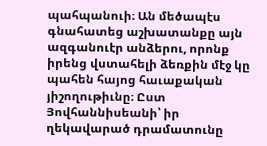պահպանուի։ Ան մեծապէս գնահատեց աշխատանքը այն ազգանուէր անձերու, որոնք իրենց վստահելի ձեռքին մէջ կը պահեն հայոց հաւաքական յիշողութիւնը։ Ըստ Յովհաննիսեանի՝ իր ղեկավարած դրամատունը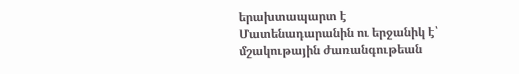երախտապարտ է Մատենադարանին ու երջանիկ է՝ մշակութային ժառանգութեան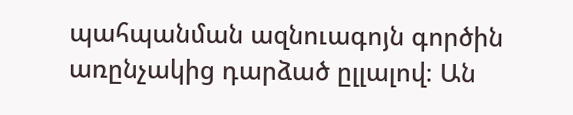պահպանման ազնուագոյն գործին առընչակից դարձած ըլլալով։ Ան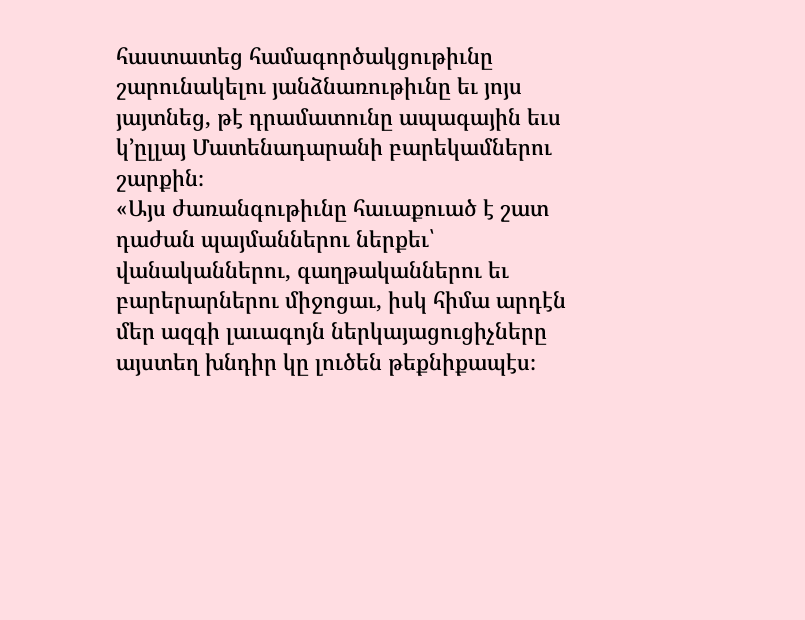հաստատեց համագործակցութիւնը շարունակելու յանձնառութիւնը եւ յոյս յայտնեց, թէ դրամատունը ապագային եւս կ՚ըլլայ Մատենադարանի բարեկամներու շարքին։
«Այս ժառանգութիւնը հաւաքուած է շատ դաժան պայմաններու ներքեւ՝ վանականներու, գաղթականներու եւ բարերարներու միջոցաւ, իսկ հիմա արդէն մեր ազգի լաւագոյն ներկայացուցիչները այստեղ խնդիր կը լուծեն թեքնիքապէս։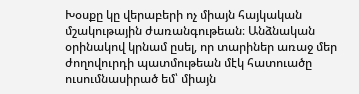Խօսքը կը վերաբերի ոչ միայն հայկական մշակութային ժառանգութեան։ Անձնական օրինակով կրնամ ըսել, որ տարիներ առաջ մեր ժողովուրդի պատմութեան մէկ հատուածը ուսումնասիրած եմ՝ միայն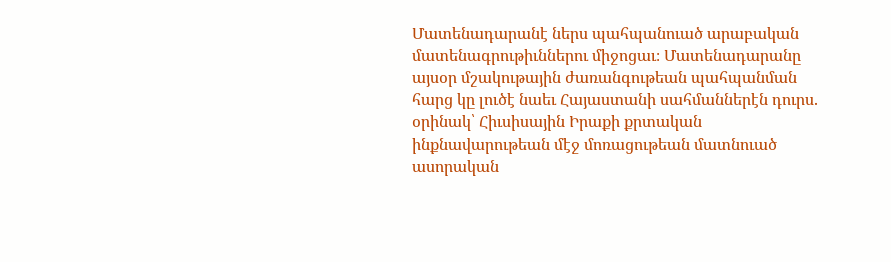Մատենադարանէ ներս պահպանուած արաբական մատենագրութիւններու միջոցաւ։ Մատենադարանը այսօր մշակութային ժառանգութեան պահպանման հարց կը լուծէ նաեւ Հայաստանի սահմաններէն դուրս. օրինակ՝ Հիւսիսային Իրաքի քրտական ինքնավարութեան մէջ մոռացութեան մատնուած ասորական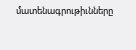մատենագրութիւնները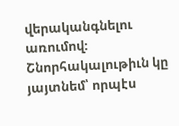վերականգնելու առումով։ Շնորհակալութիւն կը յայտնեմ՝ որպէս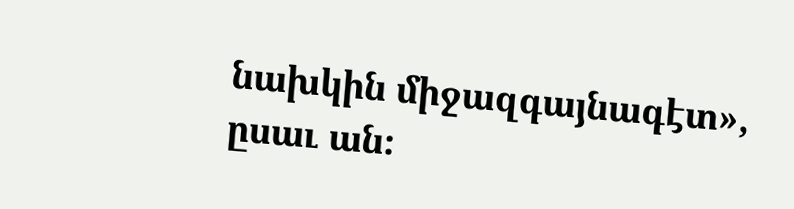նախկին միջազգայնագէտ», ըսաւ ան։